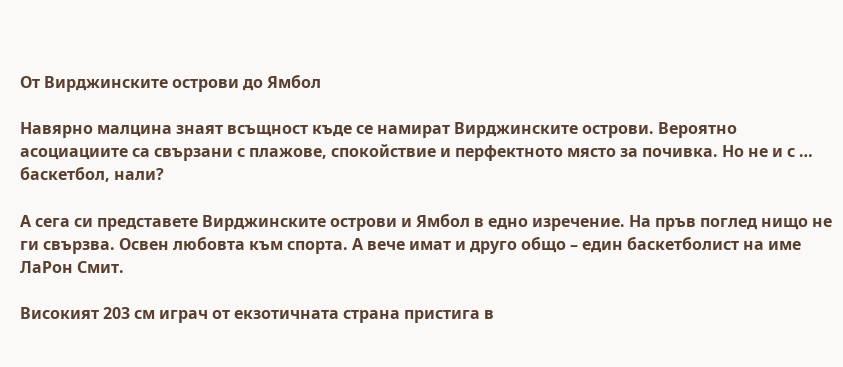От Вирджинските острови до Ямбол

Навярно малцина знаят всъщност къде се намират Вирджинските острови. Вероятно асоциациите са свързани с плажове, спокойствие и перфектното място за почивка. Но не и с … баскетбол, нали?

А сега си представете Вирджинските острови и Ямбол в едно изречение. На пръв поглед нищо не ги свързва. Освен любовта към спорта. А вече имат и друго общо – един баскетболист на име ЛаРон Смит.

Високият 203 см играч от екзотичната страна пристига в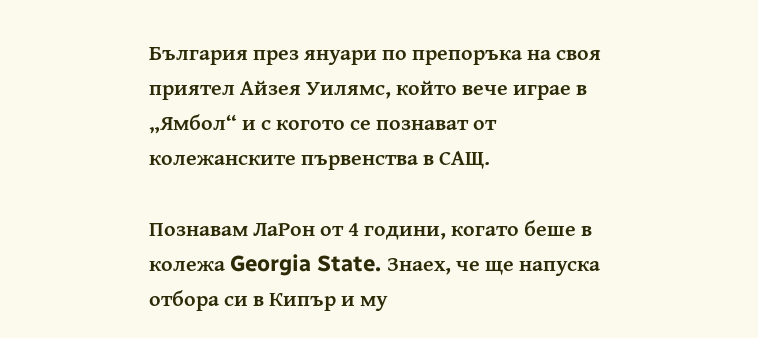България през януари по препоръка на своя приятел Айзея Уилямс, който вече играе в „Ямбол“ и с когото се познават от колежанските първенства в САЩ.

Познавам ЛаРон от 4 години, когато беше в колежа Georgia State. Знаех, че ще напуска отбора си в Кипър и му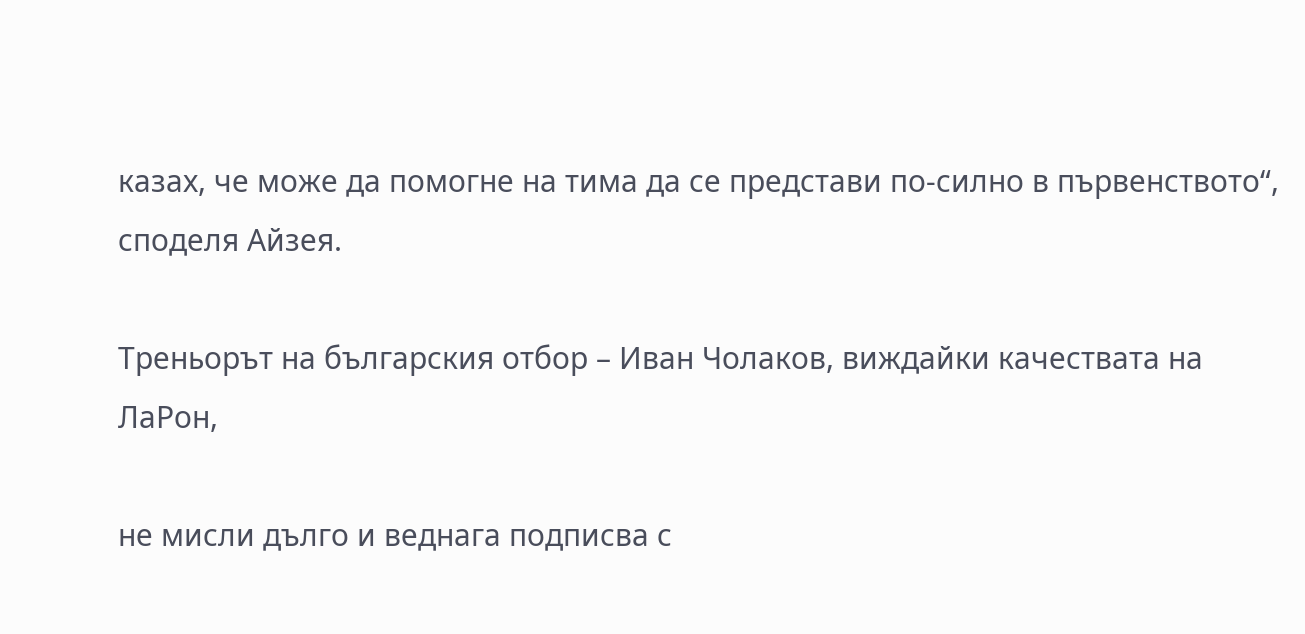казах, че може да помогне на тима да се представи по-силно в първенството“, споделя Айзея.

Треньорът на българския отбор – Иван Чолаков, виждайки качествата на ЛаРон,

не мисли дълго и веднага подписва с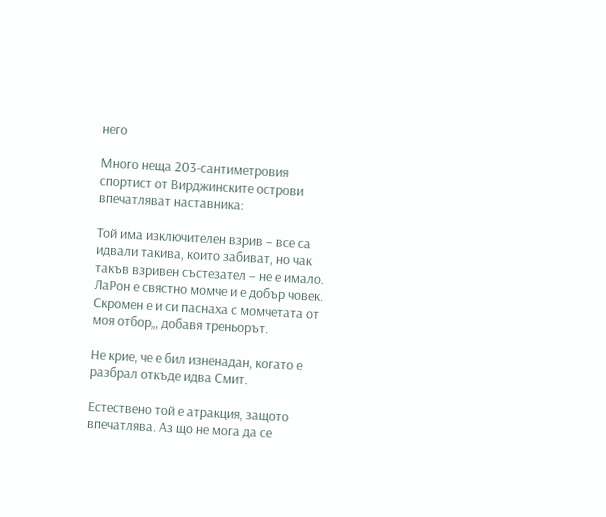него

Много неща 203-сантиметровия спортист от Вирджинските острови впечатляват наставника:

Той има изключителен взрив – все са идвали такива, които забиват, но чак такъв взривен състезател – не е имало. ЛаРон е свястно момче и е добър човек. Скромен е и си паснаха с момчетата от моя отбор„, добавя треньорът.

Не крие, че е бил изненадан, когато е разбрал откъде идва Смит.

Естествено той е атракция, защото впечатлява. Аз що не мога да се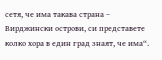сетя, че има такава страна – Вирджински острови, си представете колко хора в един град знаят, че има“.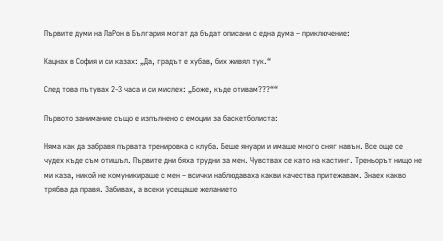Първите думи на ЛаРон в България могат да бъдат описани с една дума – приключение:

Кацнах в София и си казах: „Да, градът е хубав, бих живял тук.“

След това пътувах 2-3 часа и си мислех: „Боже, къде отивам???““

Първото занимание също е изпълнено с емоции за баскетболиста:

Няма как да забравя първата тренировка с клуба. Беше януари и имаше много сняг навън. Все още се чудех къде съм отишъл. Първите дни бяха трудни за мен. Чувствах се като на кастинг. Треньорът нищо не ми каза, никой не комуникираше с мен – всички наблюдаваха какви качества притежавам. Знаех какво трябва да правя. Забивах, а всеки усещаше желанието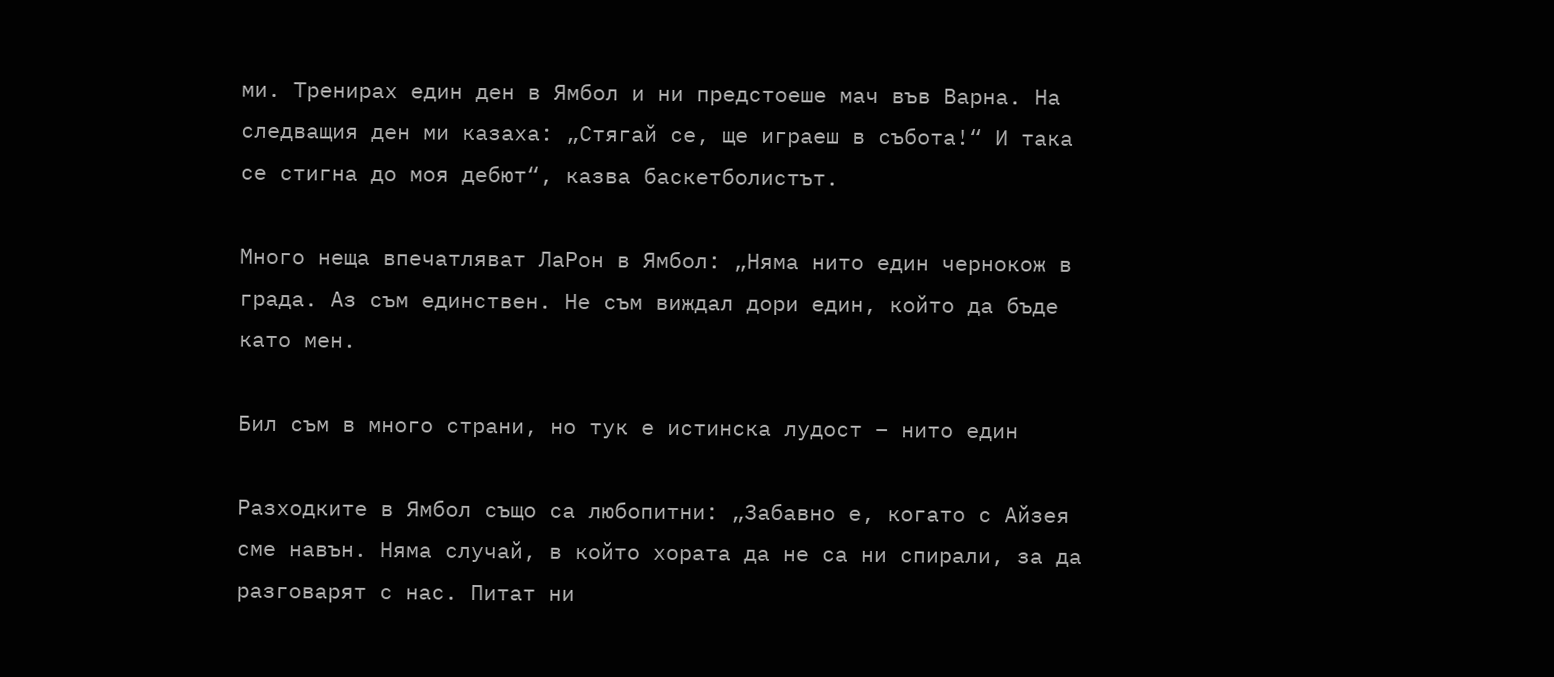ми. Тренирах един ден в Ямбол и ни предстоеше мач във Варна. На следващия ден ми казаха: „Стягай се, ще играеш в събота!“ И така се стигна до моя дебют“, казва баскетболистът.

Много неща впечатляват ЛаРон в Ямбол: „Няма нито един чернокож в града. Аз съм единствен. Не съм виждал дори един, който да бъде като мен.

Бил съм в много страни, но тук е истинска лудост – нито един

Разходките в Ямбол също са любопитни: „Забавно е, когато с Айзея сме навън. Няма случай, в който хората да не са ни спирали, за да разговарят с нас. Питат ни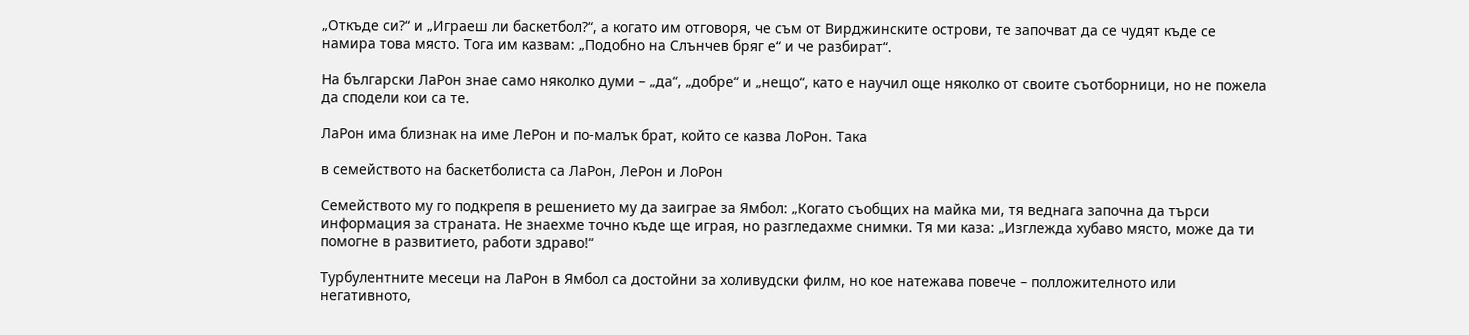„Откъде си?“ и „Играеш ли баскетбол?“, а когато им отговоря, че съм от Вирджинските острови, те започват да се чудят къде се намира това място. Тога им казвам: „Подобно на Слънчев бряг е“ и че разбират“.

На български ЛаРон знае само няколко думи – „да“, „добре“ и „нещо“, като е научил още няколко от своите съотборници, но не пожела да сподели кои са те.

ЛаРон има близнак на име ЛеРон и по-малък брат, който се казва ЛоРон. Така

в семейството на баскетболиста са ЛаРон, ЛеРон и ЛоРон

Семейството му го подкрепя в решението му да заиграе за Ямбол: „Когато съобщих на майка ми, тя веднага започна да търси информация за страната. Не знаехме точно къде ще играя, но разгледахме снимки. Тя ми каза: „Изглежда хубаво място, може да ти помогне в развитието, работи здраво!“

Турбулентните месеци на ЛаРон в Ямбол са достойни за холивудски филм, но кое натежава повече – полложителното или негативното,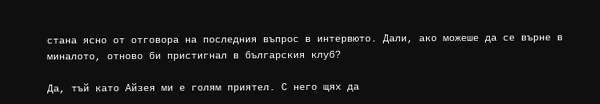стана ясно от отговора на последния въпрос в интервюто. Дали, ако можеше да се върне в миналото, отново би пристигнал в българския клуб?

Да, тъй като Айзея ми е голям приятел. С него щях да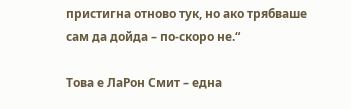пристигна отново тук, но ако трябваше сам да дойда – по-скоро не.“

Това е ЛаРон Смит – една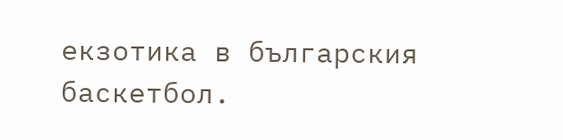екзотика в българския баскетбол.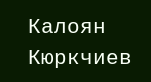Калоян Кюркчиев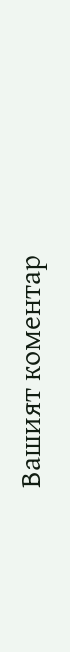Вашият коментар